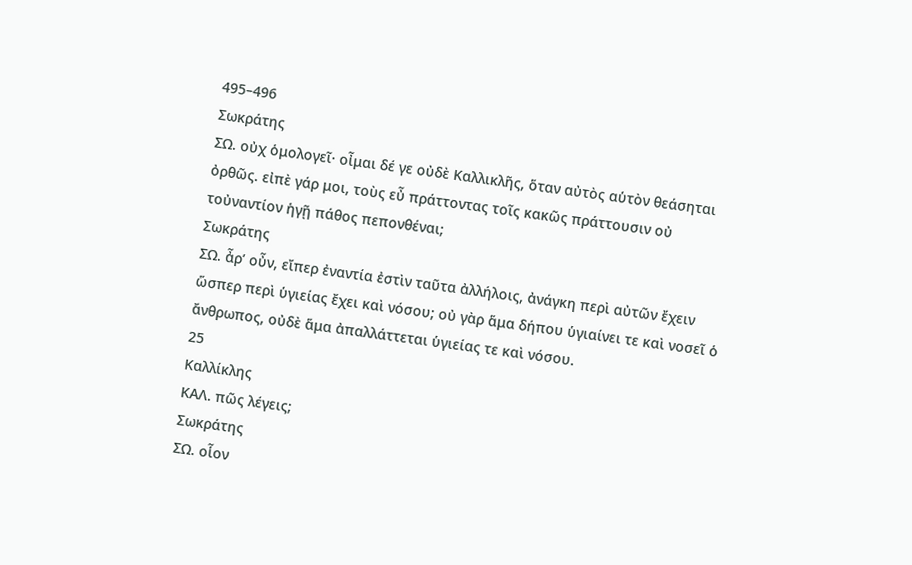495–496
Σωκράτης
ΣΩ. οὐχ ὁμολογεῖ· οἶμαι δέ γε οὐδὲ Καλλικλῆς, ὅταν αὐτὸς αὑτὸν θεάσηται ὀρθῶς. εἰπὲ γάρ μοι, τοὺς εὖ πράττοντας τοῖς κακῶς πράττουσιν οὐ τοὐναντίον ἡγῇ πάθος πεπονθέναι;
Σωκράτης
ΣΩ. ἆρʼ οὖν, εἴπερ ἐναντία ἐστὶν ταῦτα ἀλλήλοις, ἀνάγκη περὶ αὐτῶν ἔχειν ὥσπερ περὶ ὑγιείας ἔχει καὶ νόσου; οὐ γὰρ ἅμα δήπου ὑγιαίνει τε καὶ νοσεῖ ὁ ἄνθρωπος, οὐδὲ ἅμα ἀπαλλάττεται ὑγιείας τε καὶ νόσου.
25
Καλλίκλης
ΚΑΛ. πῶς λέγεις;
Σωκράτης
ΣΩ. οἷον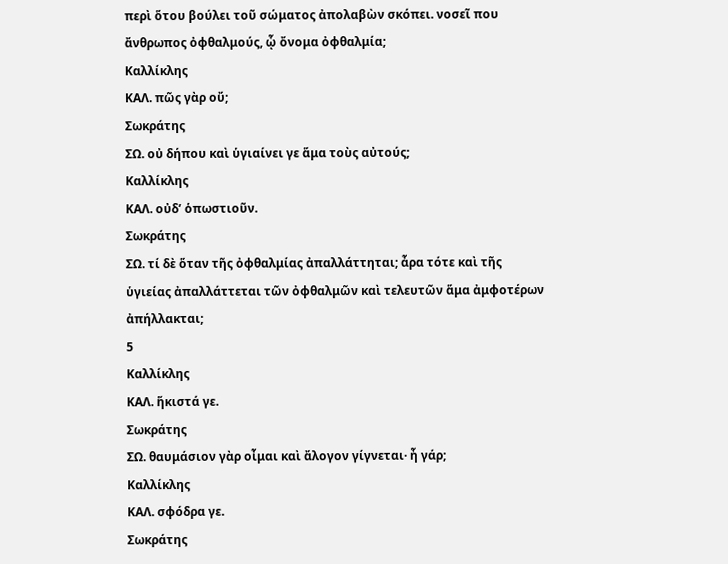περὶ ὅτου βούλει τοῦ σώματος ἀπολαβὼν σκόπει. νοσεῖ που ἄνθρωπος ὀφθαλμούς, ᾧ ὄνομα ὀφθαλμία;
Καλλίκλης
ΚΑΛ. πῶς γὰρ οὔ;
Σωκράτης
ΣΩ. οὐ δήπου καὶ ὑγιαίνει γε ἅμα τοὺς αὐτούς;
Καλλίκλης
ΚΑΛ. οὐδʼ ὁπωστιοῦν.
Σωκράτης
ΣΩ. τί δὲ ὅταν τῆς ὀφθαλμίας ἀπαλλάττηται; ἆρα τότε καὶ τῆς ὑγιείας ἀπαλλάττεται τῶν ὀφθαλμῶν καὶ τελευτῶν ἅμα ἀμφοτέρων ἀπήλλακται;
5
Καλλίκλης
ΚΑΛ. ἥκιστά γε.
Σωκράτης
ΣΩ. θαυμάσιον γὰρ οἶμαι καὶ ἄλογον γίγνεται· ἦ γάρ;
Καλλίκλης
ΚΑΛ. σφόδρα γε.
Σωκράτης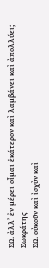ΣΩ. ἀλλʼ ἐν μέρει οἶμαι ἑκάτερον καὶ λαμβάνει καὶ ἀπολλύει;
Σωκράτης
ΣΩ. οὐκοῦν καὶ ἰσχὺν καὶ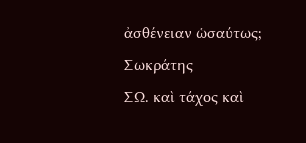ἀσθένειαν ὡσαύτως;
Σωκράτης
ΣΩ. καὶ τάχος καὶ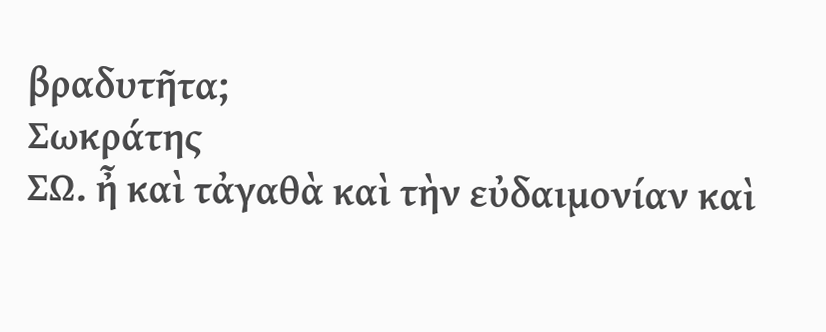βραδυτῆτα;
Σωκράτης
ΣΩ. ἦ καὶ τἀγαθὰ καὶ τὴν εὐδαιμονίαν καὶ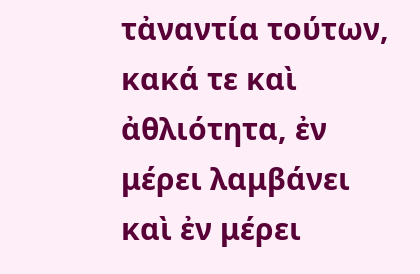τἀναντία τούτων, κακά τε καὶ ἀθλιότητα, ἐν μέρει λαμβάνει καὶ ἐν μέρει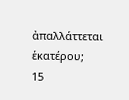ἀπαλλάττεται ἑκατέρου;
15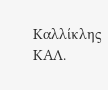Καλλίκλης
ΚΑΛ.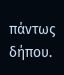πάντως δήπου.